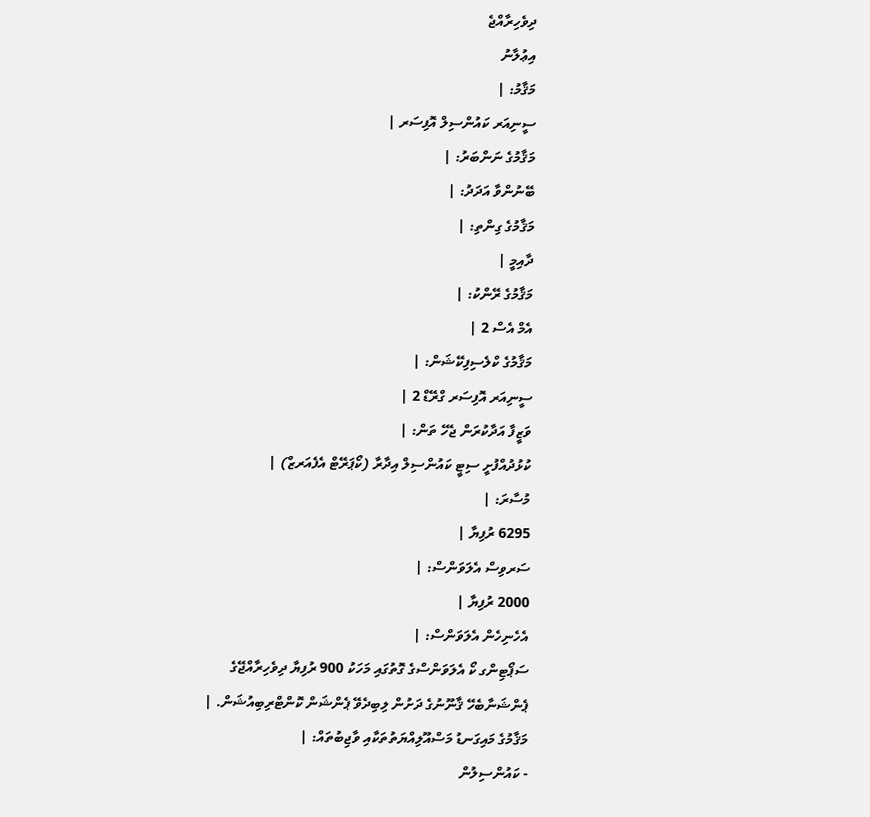ދިވެހިރާއްޖެ
އިޢުލާނު
މަޤާމު: |
ސީނިއަރ ކައުންސިލް އޮފިސަރ |
މަޤާމުގެ ނަންބަރު: |
ބޭނުންވާ އަދަދު: |
މަޤާމުގެ ގިންތި: |
ދާއިމީ |
މަޤާމުގެ ރޭންކު: |
އެމް އެސް 2 |
މަޤާމުގެ ކްލެސިފިކޭޝަން: |
ސީނިއަރ އޮފިސަރ ގްރޭޑް 2 |
ވަޒީފާ އަދާކުރަން ޖެހޭ ތަން: |
ކުޅުދުއްފުށީ ސިޓީ ކައުންސިލް އިދާރާ (ކޯޕަރޭޓް އެފެއަރޒް) |
މުސާރަ: |
6295 ރުފިޔާ |
ސަރވިސް އެލަވަންސް: |
2000 ރުފިޔާ |
އެހެނިހެން އެލަވަންސް: |
ސަޕޯޓިންގ ކޯ އެލަވަންސްގެ ގޮތުގައި މަހަކު 900 ރުފިޔާ ދިވެހިރާއްޖޭގެ ޕެންޝަނާބެހޭ ޤާނޫނުގެ ދަށުން ލިބިދެވޭ ޕެންޝަން ކޮންޓްރިބިއުޝަން. |
މަޤާމުގެ މައިގަނޑު މަސްއޫލިއްޔަތުތަކާއި ވާޖިބުތައް: |
- ކައުންސިލުން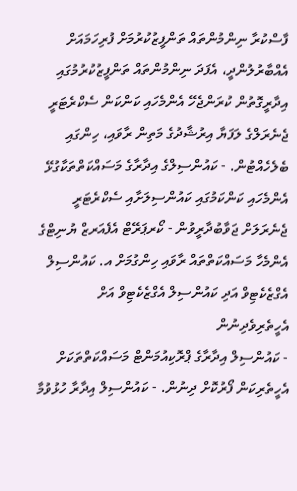ފާސްކުރާ ނިންމުންތައް ތަންފީޒުކުރުމަށް ފުރިހަމައަށް އެއްބާރުލުންދީ، އެފަދަ ނިންމުންތައް ތަންފީޒުކުރުމުގައި އިދާރީގޮތުން ކުރަންޖެހޭ އެންމެހައި ކަންކަން ސެކްރެޓަރީ ޖެނެރަލްގެ ލަފަޔާ އިރުޝާދުގެ މަތިން ރާވައި، ހިންގައި ބެލެހެއްޓުން. - ކައުންސިލްގެ އިދާރާގެ މަސައްކަތްތަކާގުޅޭ އެންމެހައި ކަންކަމުގައި ކައުންސިލަށާއި ސެކްރެޓަރީ ޖެނެރަލަށް ޖަވާބުދާރީވުން - ކޯރޕަރޭޓް އެފެއަރޒް ޔުނިޓްގެ އެންމެހާ މަސައްކަތްތައް ރާވައި ހިންގުމަށް އ. ކައުންސިލް އެގްޒެކެޓިވް އަދި ކައުންސިލް އެގްޒެކެޓިވް އަށް އެހީތެރިވެދިނުން
- ކައުންސިލް އިދާރާގެ ޕްރޮކިއުމަންޓް މަސައްކަތްތަކަށް އެހީތެރިކަން ފޯރުކޮށް ދިނުން. - ކައުންސިލް އިދާރާ ހުޅުވުމާ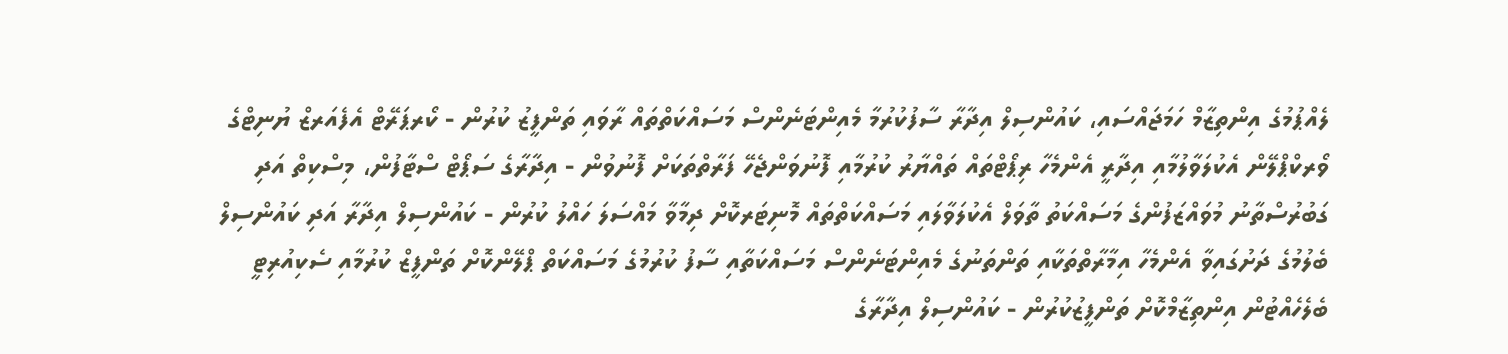ލެއްޕުމުގެ އިންތިޒާމް ހަމަޖައްސައި، ކައުންސިލް އިދާރާ ސާފުކުރުމާ މެއިންޓަނެންސް މަސައްކަތްތައް ރާވައި ތަންފީޒު ކުރުން - ކޯރޕަރޭޓް އެފެއަރޒް ޔުނިޓްގެ ވޯރކްޕްލޭން އެކުލަވާލުމާއި އިދާރީ އެންމެހާ ރިޕޯޓްތައް ތައްޔާރު ކުރުމާއި ފޮނުވަންޖެހޭ ފަރާތްތަކަށް ފޮނުވުން - އިދާރާގެ ސަޕޯޓް ސްޓާފުން، މިސްކިތް އަދި ގަބުރުސްތާނު މުވައްޒަފުންގެ މަސައްކަތު ތާވަލް އެކުލަވާލައި މަސައްކަތްތައް މޮނިޓަރކޮށް ދިމާވާ މައްސަލަ ހައްލު ކުރުން - ކައުންސިލް އިދާރާ އަދި ކައުންސިލް ބެލުމުގެ ދަށުގައިވާ އެންމެހާ އިމާރާތްތަކާއި ތަންތަނުގެ މެއިންޓަނެންސް މަސައްކަތާއި ސާފު ކުރުމުގެ މަސައްކަތް ޕްލޭންކޮށް ތަންފީޒް ކުރުމާއި ސެކިއުރިޓީ ބެލެހެއްޓުން އިންތިޒާމްކޮށް ތަންފީޒުކުރުން - ކައުންސިލް އިދާރާގެ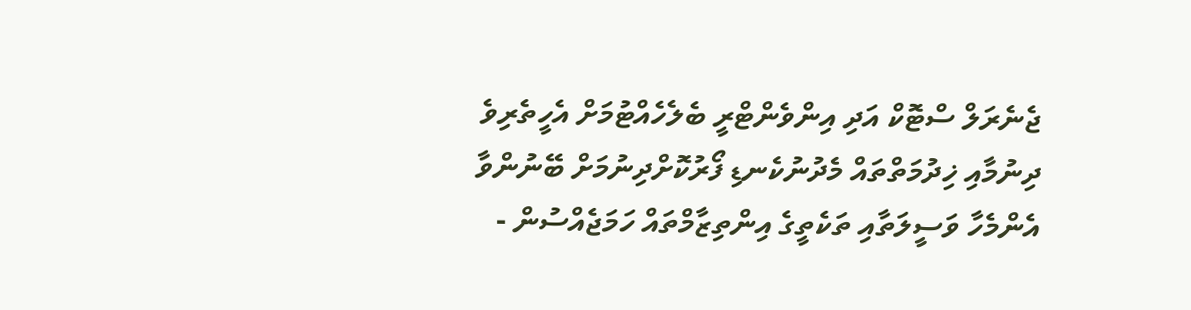ޖެނެރަލް ސްޓޮކް އަދި އިންވެންޓްރީ ބެލެހެއްޓުމަށް އެހީތެރިވެ ދިނުމާއި ޚިދުމަތްތައް މެދުނުކެނޑި ފޯރުކޮށްދިނުމަށް ބޭނުންވާ އެންމެހާ ވަސީލަތާއި ތަކެތީގެ އިންތިޒާމްތައް ހަމަޖެއްސުން -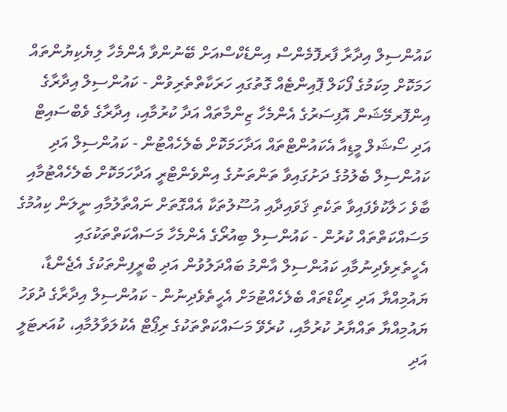ކައުންސިލް އިދާރާ ފާރފޮމެންސް އިންޑެކްސްއަށް ބޭނުންވާ އެންމެހާ ލިޔެކިޔުންތައް ހަމަކޮށް މިކަމުގެ ފޯކަލް ޕޮއިންޓެއް ގޮތުގައި ހަރަކާތްތެރިވުން - ކައުންސިލް އިދާރާގެ އިންފޮރމޭޝަން އޮފިސަރުގެ އެންމެހާ ޒިންމާތައް އަދާ ކުރުމާއި، އިދާރާގެ ވެބްސައިޓް އަދި ސޯޝަލް މީޑިއާ އެކައުންޓްތައް އަދާހަމަކޮށް ބެލެހެއްޓުން - ކައުންސިލް އަދި ކައުންސިލް ބެލުމުގެ ދަށުގައިވާ ތަންތަނުގެ އިންވެންޓްރީ އަދާހަމަކޮށް ބެލެހެއްޓުމާއި ބާވެ ހަލާކުވެފައިވާ ތަކެތި ޤަވައިދާއި އުސޫލުތަކާ އެއްގޮތަށް ނައްތާލުމާއި ނީލަން ކިއުމުގެ މަސައްކަތްތައް ކުރުން - ކައުންސިލް ބިއުރޯގެ އެންމެހާ މަސައްކަތްތަކުގައި އެހީތެރިވެދިނުމާއި ކައުންސިލް އާންމު ބައްދަލުވުން އަދި ބްރީފިންތަކުގެ އެޖެންޑާ، ޔައުމިއްޔާ އަދި ރިކޯޑްތައް ބެލެހެއްޓުމަށް އެހީތެވެދިނުން - ކައުންސިލް އިދާރާގެ ދުވަހު ޔައުމިއްޔާ ތައްޔާރު ކުރުމާއި، ކުރެވޭ މަސައްކަތްތަކުގެ ރިޕޯޓް އެކުލަވާލުމާއި، ކުއަރޓަލީ އަދި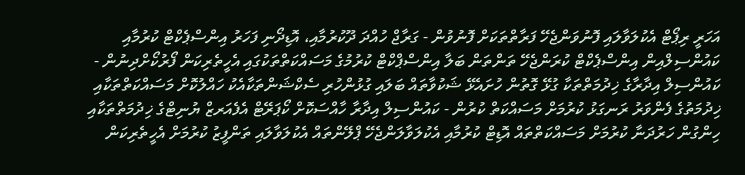އަހަރީ ރިޕޯޓް އެކުލަވާލައި ފޮނުވަންޖެހޭ ފަރާތްތަކަށް ފޮނުވުން - ގަރާޖް ހުއްދަ ދޫކުރުމާއި، އޮޑިދޯނި ފަހަރު އިންސްޕެކްޓް ކުރުމާއި ކައުންސިލްއިން އިންސްޕެކްޓް ކުރަންޖެހޭ ތަންތަން ބަލާ އިންސްޕްކްޓް ކުރުމުގެ މަސައްކަތްތަކުގައި އެހީތެރިކަން ފޯރުކޯށްދިނުން - ކައުންސިލް އިދާރާގެ ޚިދުމަތްތަކާ ގުޅޭ ގޮތުން ހުށައެޅޭ ޝަކުވާތައް ބަލައި ގުޅުންހުރި ސެކްޝަންތަކާއެކު ހައްލުކޮށް މަސައްކަތްތަކާއި ޚިދުމަތުގެ ފެންވަރު ރަނގަޅު ކުރުމަށް މަސައްކަތް ކުރުން - ކައުންސިލް އިދާރާ ހާއްސަކޮށް ކޯޕަރޭޓް އެފެއަރޒް ޔުނިޓްގެ ޚިދުމަތްތަކާއި ހިންގުން ހަރުދަނާ ކުރުމަށް މަސައްކަތްތައް އޮޑިޓް ކުރުމާއި އެކުލަވާލަންޖެހޭ ޕްލޭންތައް އެކުލަވާލައި ތަންފީޒު ކުރުމަށް އެހީތެރިކަން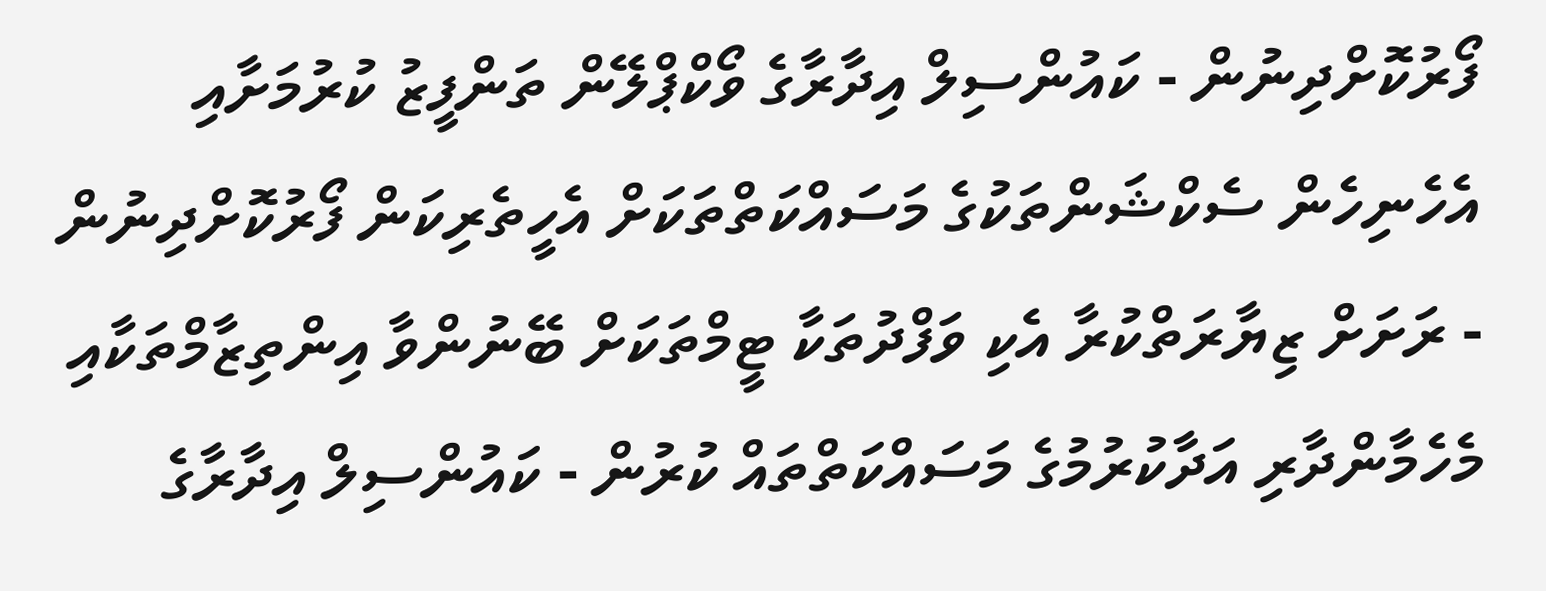ފޯރުކޮށްދިނުން - ކައުންސިލް އިދާރާގެ ވޯކްޕްލޭން ތަންފީޒު ކުރުމަށާއި އެހެނިހެން ސެކްޝަންތަކުގެ މަސައްކަތްތަކަށް އެހީތެރިކަން ފޯރުކޮށްދިނުން - ރަށަށް ޒިޔާރަތްކުރާ އެކި ވަފްދުތަކާ ޓީމްތަކަށް ބޭނުންވާ އިންތިޒާމްތަކާއި މެހެމާންދާރި އަދާކުރުމުގެ މަސައްކަތްތައް ކުރުން - ކައުންސިލް އިދާރާގެ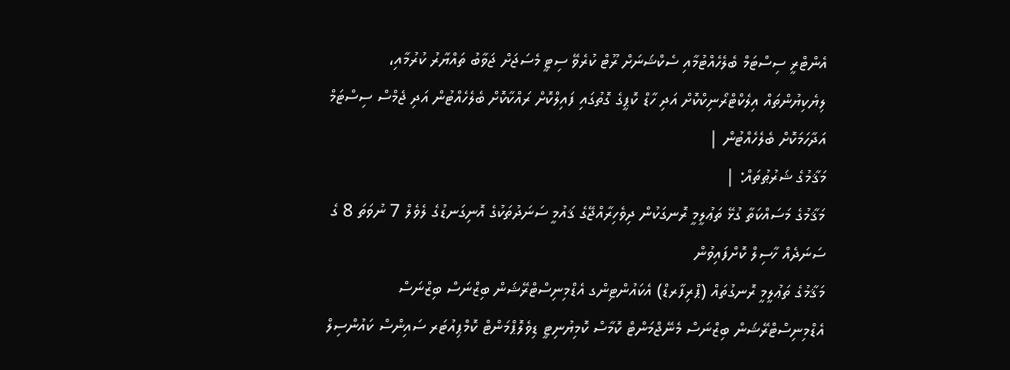އެންޓްރީ ސިސްޓަމް ބެލެހެއްޓުމާއި ސެކްޝަނަށް ރޫޓް ކުރެވޭ ސިޓީ މެސަޖަށް ޖަވާބު ތައްޔާރު ކުރުމާއި، ލިޔެކިޔުންތައް އިލެކްޓްރޯނިކްކޮށް އަދި ހާޑް ކޮޕީގެ ގޮތުގައި ފައިލްކޮށް ރައްކާކޮށް ބެލެހެއްޓުން އަދި ޖެމްސް ސިސްޓަމް އަދާހަމަކޮށް ބެލެހެއްޓުން |
މަޤާމުގެ ޝަރުޠުތައް: |
މަޤާމުގެ މަސައްކަތާ ގުޅޭ ތަޢުލީމީ ރޮނގަކުން ދިވެހިރާއްޖޭގެ ޤައުމީ ސަނަދުތަކުގެ އޮނިގަނޑުގެ ލެވެލް 7 ނުވަތަ 8 ގެ ސަނަދެއް ހާސިލް ކޮށްފައިވުން
މަޤާމުގެ ތަޢުލީމީ ރޮނގުތައް (ޕްރިފާރޑް) އެކައުންޓިންގ އެޑްމިނިސްޓްރޭޝަން ބިޒްނަސް ބިޒްނަސް އެޑްމިނިސްޓްރޭޝަން ބިޒްނަސް މެނޭޖްމަންޓް ކޮމާސް ކޮމިޔުނިޓީ ޑިވެލޮޕްމަންޓް ކޮމްޕިއުޓަރ ސައިންސް ކައުންސިލް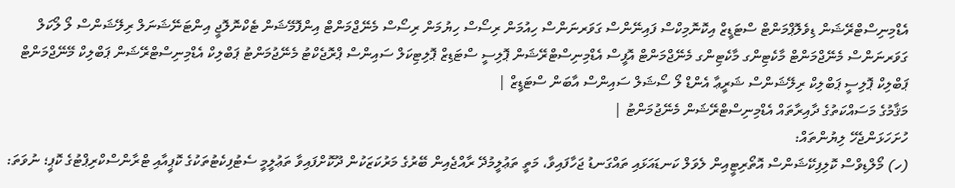އެޑްމިނިސްޓްރޭޝަން ޑިވެލޮޕްމަންޓް ސްޓަޑީޒް އިކޮނޮމިކްސް ފައިނޭންސް ގަވަރނަންސް ހިއުމަން ރިސޯސް ހިޔުމަން ރިސޯސް މެނޭޖްމަންޓް އިންފޮމޭޝަން ޓެކްނޮލޮޖީ އިންޓަނޭޝަނަލް ރިލޭޝަންސް ލޯ ލޯކަލް ގަވަރނަންސް މެނޭޖްމަންޓް މާކެޓިންގ މާކެޓިންގ މެނޭޖްމަންޓް އޮފީސް އެޑްމިނިސްޓްރޭޝަން ޕޮލިސީ ސްޓަޑިޒް ޕޮލިޓިކަލް ސައިންސް ޕްރޮޖެކްޓު މެނޭޖުމަންޓު ޕަބްލިކް އެޑްމިނިސްޓްރޭޝަން ޕަބްލިކް މޭނޭޖްމަންޓް ޕަބްލިކް ޕޮލިސީ ޕަބްލިކް ރިލޭޝަންސް ޝަރީޢާ އެންޑް ލޯ ސޯޝަލް ސައިންސް އާބަން ސްޓަޑީޒް |
މަޤާމުގެ މަސައްކަތުގެ ދާއިރާތައް އެޑްމިނިސްޓްރޭޝަން މެނޭޖުމަންޓު |
ހުށަހަޅަންޖެހޭ ލިޔުންތައް:
(ހ) މޯލްޑިވްސް ކޮލިފިކޭޝަންސް އޮތޯރިޓީއިން ލެވަލް ކަނޑައަޅައި ތައްގަނޑު ޖަހާފައިވާ، މަތީ ތަޢުލީމުދޭ ރާއްޖެއިން ބޭރުގެ މަރުކަޒަކުން ދޫކޮށްފައިވާ ތަޢުލީމީ ސެޓުފިކެޓުތަކުގެ ކޮޕީއާއި ޓްރާންސްކްރިޕްޓުގެ ކޮޕީ؛ ނުވަތަ: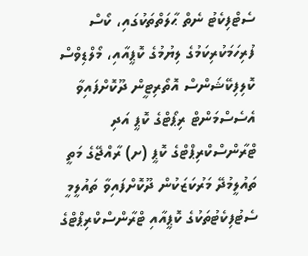ސެޓްފިކެޓު ނެތް ޙާލަތްތަކުގައި، ކޯސް ފުރިހަމަކުރިކަމުގެ ލިޔުމުގެ ކޮޕީއާއި، މޯލްޑިވްސް ކޮލިފިކޭޝަންސް އޮތޯރިޓީން ދޫކޮށްފައިވާ އެސެސްމަންޓް ރިޕޯޓްގެ ކޮޕީ އަދި ޓްރާންސްކްރިޕްޓްގެ ކޮޕީ (ށ) ރާއްޖޭގެ މަތީ ތައުލީމުދޭ މަރުކަޒަކުން ދޫކޮށްފައިވާ ތައުލީމީ ސެޓުފިކެޓުތަކުގެ ކޮޕީއާއި ޓްރާންސްކްރިޕްޓްގެ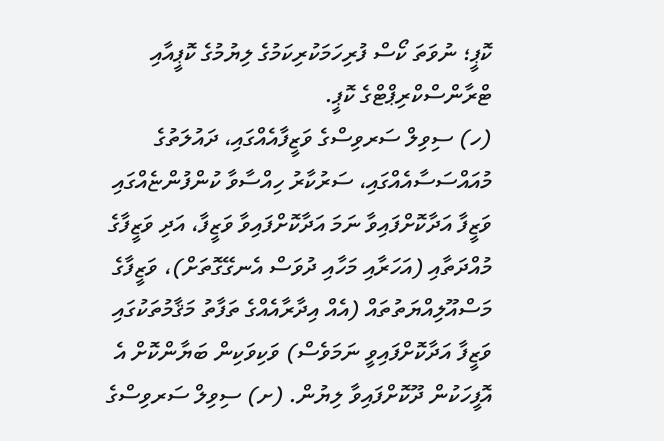ކޮޕީ؛ ނުވަތަ ކޯސް ފުރިހަމަކުރިކަމުގެ ލިޔުމުގެ ކޮޕީއާއި ޓްރާންސްކްރިޕްޓްގެ ކޮޕީ.
(ހ) ސިވިލް ސަރވިސްގެ ވަޒީފާއެއްގައި، ދައުލަތުގެ މުއައްސަސާއެއްގައި، ސަރުކާރު ހިއްސާވާ ކުންފުންޏެއްގައި ވަޒީފާ އަދާކޮށްފައިވާ ނަމަ އަދާކޮށްފައިވާ ވަޒީފާ، އަދި ވަޒީފާގެ މުއްދަތާއި (އަހަރާއި މަހާއި ދުވަސް އެނގޭގޮތަށް)، ވަޒީފާގެ މަސްއޫލިއްޔަތުތައް (އެއް އިދާރާއެއްގެ ތަފާތު މަޤާމުތަކުގައި ވަޒީފާ އަދާކޮށްފައިވީ ނަމަވެސް) ވަކިވަކިން ބަޔާންކޮށް އެ އޮފީހަކުން ދޫކޮށްފައިވާ ލިޔުން. (ށ) ސިވިލް ސަރވިސްގެ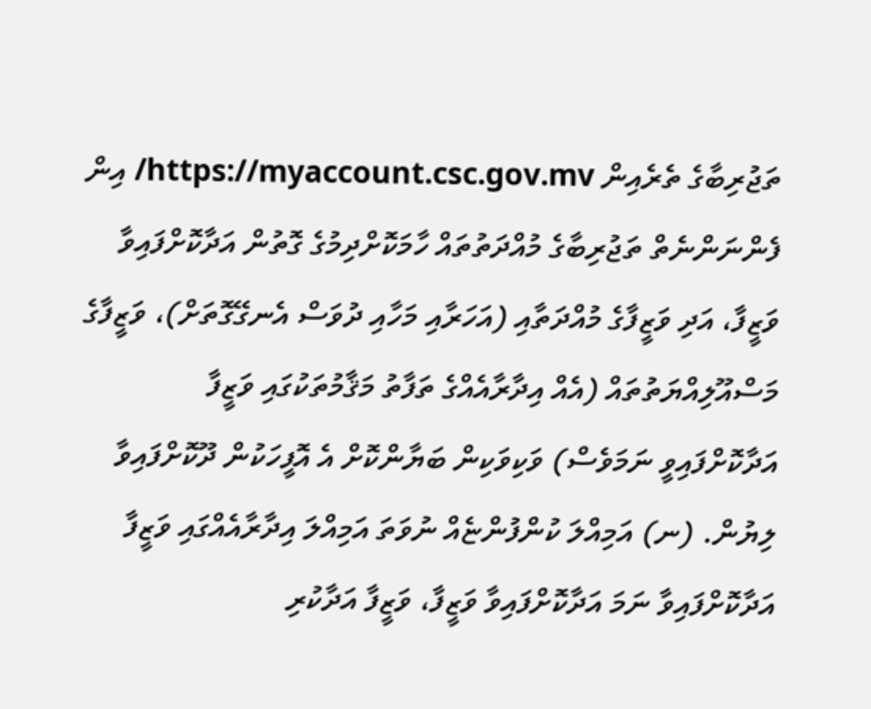ތަޖުރިބާގެ ތެރެއިން https://myaccount.csc.gov.mv/ އިން ފެންނަންނެތް ތަޖުރިބާގެ މުއްދަތުތައް ހާމަކޮށްދިމުގެ ގޮތުން އަދާކޮށްފައިވާ ވަޒީފާ، އަދި ވަޒީފާގެ މުއްދަތާއި (އަހަރާއި މަހާއި ދުވަސް އެނގޭގޮތަށް)، ވަޒީފާގެ މަސްއޫލިއްޔަތުތައް (އެއް އިދާރާއެއްގެ ތަފާތު މަޤާމުތަކުގައި ވަޒީފާ އަދާކޮށްފައިވީ ނަމަވެސް) ވަކިވަކިން ބަޔާންކޮށް އެ އޮފީހަކުން ދޫކޮށްފައިވާ ލިޔުން. (ނ) އަމިއްލަ ކުންފުންޏެއް ނުވަތަ އަމިއްލަ އިދާރާއެއްގައި ވަޒީފާ އަދާކޮށްފައިވާ ނަމަ އަދާކޮށްފައިވާ ވަޒީފާ، ވަޒީފާ އަދާކުރި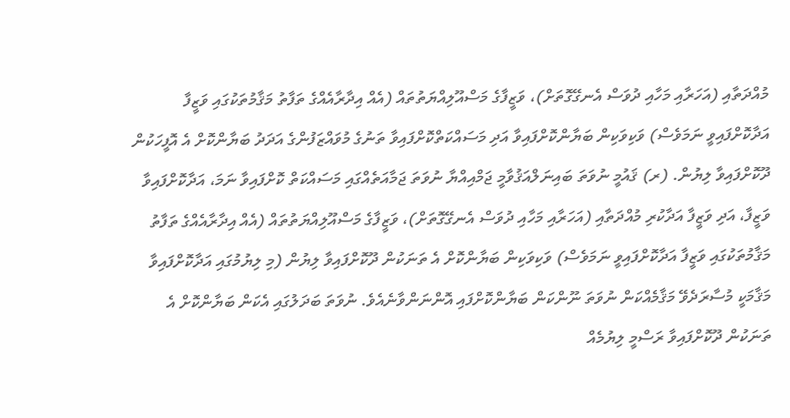މުއްދަތާއި (އަހަރާއި މަހާއި ދުވަސް އެނގޭގޮތަށް)، ވަޒީފާގެ މަސްއޫލިއްޔަތުތައް (އެއް އިދާރާއެއްގެ ތަފާތު މަޤާމުތަކުގައި ވަޒީފާ އަދާކޮށްފައިވީ ނަމަވެސް) ވަކިވަކިން ބަޔާންކޮށްފައިވާ އަދި މަސައްކަތްކޮށްފައިވާ ތަނުގެ މުވައްޒަފުންގެ އަދަދު ބަޔާންކޮށް އެ އޮފީހަކުން ދޫކޮށްފައިވާ ލިޔުން. (ރ) ޤައުމީ ނުވަތަ ބައިނަލްއަޤުވާމީ ޖަމްއިއްޔާ ނުވަތަ ޖަމާއަތެއްގައި މަސައްކަތް ކޮށްފައިވާ ނަމަ، އަދާކޮށްފައިވާ ވަޒީފާ، އަދި ވަޒީފާ އަދާކުރި މުއްދަތާއި (އަހަރާއި މަހާއި ދުވަސް އެނގޭގޮތަށް)، ވަޒީފާގެ މަސްއޫލިއްޔަތުތައް (އެއް އިދާރާއެއްގެ ތަފާތު މަޤާމުތަކުގައި ވަޒީފާ އަދާކޮށްފައިވީ ނަމަވެސް) ވަކިވަކިން ބަޔާންކޮށް އެ ތަނަކުން ދޫކޮށްފައިވާ ލިޔުން (މި ލިޔުމުގައި އަދާކޮށްފައިވާ މަޤާމަކީ މުސާރަދެވޭ މަޤާމެއްކަން ނުވަތަ ނޫންކަން ބަޔާންކޮށްފައި އޮންނަންވާނެއެވެ. ނުވަތަ ބަދަލުގައި އެކަން ބަޔާންކޮށް އެ ތަނަކުން ދޫކޮށްފައިވާ ރަސްމީ ލިޔުމެއް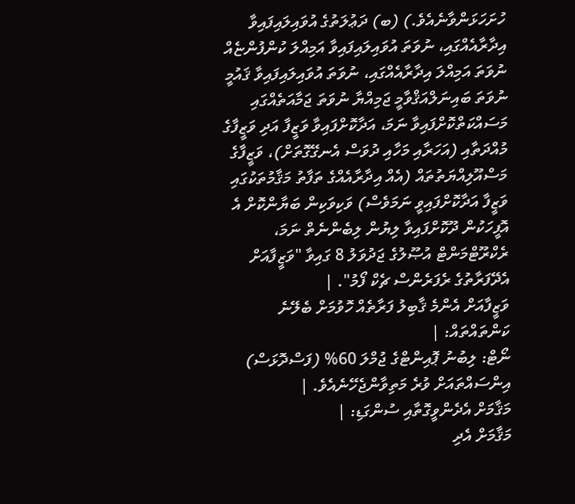ހުށަހަޅަންވާނެއެވެ.) (ބ) ދަޢުލަތުގެ އުވައިލައިފައިވާ އިދާރާއެއްގައި، ނުވަތަ އުވައިލައިފައިވާ އަމިއްލަ ކުންފުންޏެއް ނުވަތަ އަމިއްލަ އިދާރާއެއްގައި، ނުވަތަ އުވައިލައިފައިވާ ޤައުމީ ނުވަތަ ބައިނަލްއަޤްވާމީ ޖަމިއްޔާ ނުވަތަ ޖަމާއަތެއްގައި މަސައްކަތްކޮށްފައިވާ ނަމަ، އަދާކޮށްފައިވާ ވަޒީފާ އަދި ވަޒީފާގެ މުއްދަތާއި (އަހަރާއި މަހާއި ދުވަސް އެނގޭގޮތަށް)، ވަޒީފާގެ މަސްއޫލިއްޔަތުތައް (އެއް އިދާރާއެއްގެ ތަފާތު މަޤާމުތަކުގައި ވަޒީފާ އަދާކޮށްފައިވީ ނަމަވެސް) ވަކިވަކިން ބަޔާންކޮށް އެ އޮފީހަކުން ދޫކޮށްފައިވާ ލިޔުން ލިބެންނެތް ނަމަ، ރެކްރޫޓްމަންޓް އުޞޫލުގެ ޖަދުވަލު 8 ގައިވާ "ވަޒީފާއަށް އެދޭފަރާތުގެ ރެފަރެންސް ޗެކް ފޯމު". |
ވަޒީފާއަށް އެންމެ ޤާބިލު ފަރާތެއް ހޮވުމަށް ބެލޭނެ ކަންތައްތައް: |
ނޯޓް: ލިބުނު ޕޮއިންޓްގެ ޖުމްލަ 60% (ފަސްދޮޅަސް) އިންސައްތައަށް ވުރެ މަތިވާންޖެހޭނެއެވެ. |
މަޤާމަށް އެދެންވީގޮތާއި ސުންގަޑި: |
މަޤާމަށް އެދި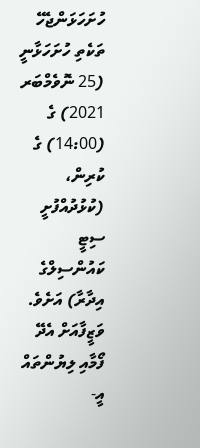ހުށަހަޅަންޖެހޭ ތަކެތި ހުށަހަޅާނީ (25 ނޮވެމްބަރ 2021) ގެ (14:00) ގެ ކުރިން، (ކުޅުދުއްފުށީ ސިޓީ ކައުންސިލްގެ އިދާރާ) އަށެވެ. ވަޒީފާއަށް އެދޭ ފޯމާއި ލިޔުންތައް އީ-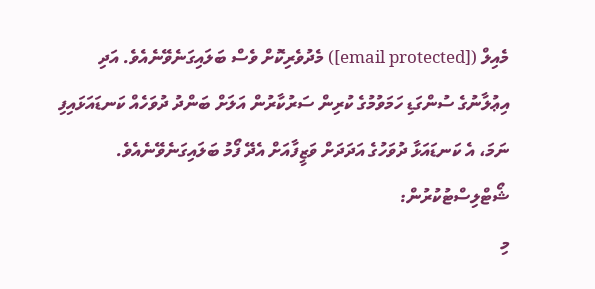މެއިލް ([email protected]) މެދުވެރިކޮށް ވެސް ބަލައިގަނެވޭނެއެވެ. އަދި އިޢުލާނުގެ ސުންގަޑި ހަމަވުމުގެ ކުރިން ސަރުކާރުން އަލަށް ބަންދު ދުވަހެއް ކަނޑައަޅައިފި ނަމަ، އެ ކަނޑައަޅާ ދުވަހުގެ އަދަދަށް ވަޒީފާއަށް އެދޭ ފޯމު ބަލައިގަނެވޭނެއެވެ.
ޝޯޓްލިސްޓުކުރުން:
މި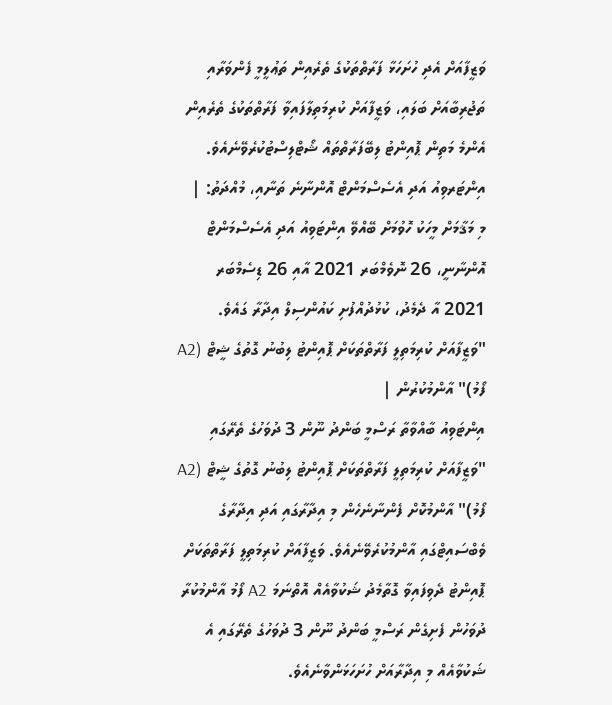ވަޒީފާއަށް އެދި ހުށަހަޅާ ފަރާތްތަކުގެ ތެރެއިން ތަޢުލީމީ ފެންވަރާއި ތަޖުރިބާއަށް ބަލައި، ވަޒީފާއަށް ކުރިމަތިލާފައިވާ ފަރާތްތަކުގެ ތެރެއިން އެންމެ މަތިން ޕޮއިންޓު ލިބޭފަރާތްތައް ޝޯޓްލިސްޓުކުރެވޭނެއެވެ.
އިންޓަރވިއު އަދި އެސެސްމަންޓް އޮންނާނެ ތަނާއި، މުއްދަތު: |
މި މަޤާމަށް މީހަކު ހޮވުމަށް ބޭއްވޭ އިންޓަވިއު އަދި އެސެސްމަންޓް އޮންނާނީ، 26 ނޮވެމްބަރ 2021 އާއި 26 ޑިސެމްބަރ 2021 އާ ދެމެދު، ކުޅުދުއްފުށި ކައުންސިލް އިދާރާ ގައެވެ.
"ވަޒީފާއަށް ކުރިމަތިލީ ފަރާތްތަކަށް ޕޮއިންޓު ލިބުނު ގޮތުގެ ޝީޓް (A2 ފޯމު)" އާންމުކުރުން |
އިންޓަވިއު ބާއްވާތާ ރަސްމީ ބަންދު ނޫން 3 ދުވަހުގެ ތެރޭގައި "ވަޒީފާއަށް ކުރިމަތިލީ ފަރާތްތަކަށް ޕޮއިންޓު ލިބުނު ގޮތުގެ ޝީޓް (A2 ފޯމު)" އާންމުކޮށް ފެންނާނެހެން މި އިދާރާގައި އަދި އިދާރާގެ ވެބްސައިޓްގައި އާންމުކުރެވޭނެއެވެ. ވަޒީފާއަށް ކުރިމަތިލީ ފަރާތްތަކަށް ޕޮއިންޓު ދެވިފައިވާ ގޮތާމެދު ޝަކުވާއެއް އޮތްނަމަ A2 ފޯމު އާންމުކުރާ ދުވަހުން ފެށިގެން ރަސްމީ ބަންދު ނޫން 3 ދުވަހުގެ ތެރޭގައި އެ ޝަކުވާއެއް މި އިދާރާއަށް ހުށަހަޅަންވާނެއެވެ.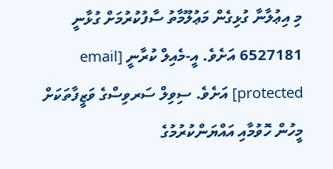މި އިޢުލާނާ ގުޅިގެން މަޢުލޫމާތު ސާފުކުރުމަށް ގުޅާނީ 6527181 އަށެވެ. އީ-މެއިލް ކުރާނީ [email protected] އަށެވެ. ސިވިލް ސަރވިސްގެ ވަޒީފާތަކަށް މީހުން ހޮވުމާއި އައްޔަންކުރުމުގެ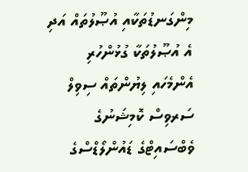މިންގަނޑުތަކާއި އުޞޫލުތައް އަދި އެ އުޞޫލުތަކާ ގުޅުންހުރި އެންމެހައި ލިޔުންތައް ސިވިލް ސަރވިސް ކޮމިޝަނުގެ ވެބްސައިޓްގެ ޑައުންލޯޑްސްގެ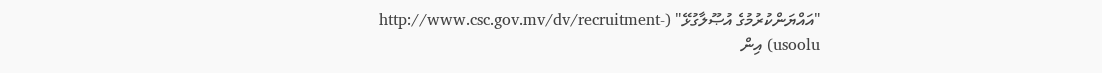"އައްޔަންކުރުމުގެ އުޞޫލާގުޅޭ" (http://www.csc.gov.mv/dv/recruitment-usoolu) އިން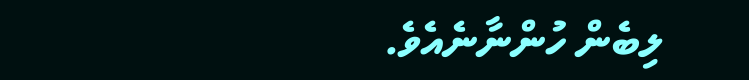ލިބެން ހުންނާނެއެވެ.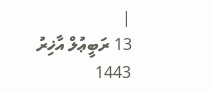|
13 ރަބީޢުލް އާޚިރު 1443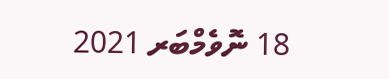18 ނޮވެމްބަރ 2021